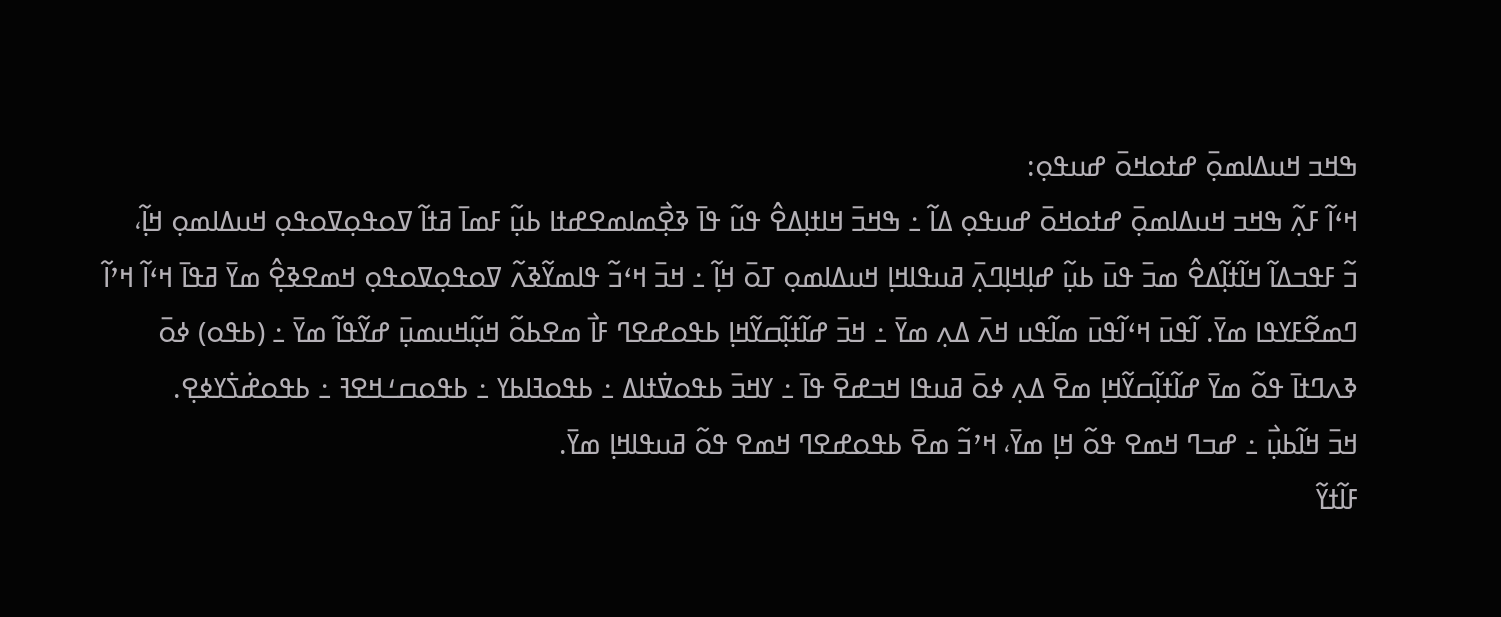ߒߞߏ ߞߎߡߊߘߋ߲߫ ߝߙߋߞߋ߫ ߝߎߟߋ߲:
ߞߵߊ߬ ߓߍ߲߬ ߒߞߏ ߞߎߡߊߘߋ߲߫ ߝߙߋߞߋ߫ ߝߎߟߋ߲ ߡߊ߬ ߸ ߒߞߏ߫ ߞߊߙߊ߲ߡߐ߮ ߟߎ߬ ߟߊ߫ ߢߐ߲߯ߘߊߘߐߝߙߊ ߕߎ߲߬ ߓߘߊ߫ ߥߙߊ߬ ߜߋߟߋ߲ߜߋߟߋ߲ ߞߎߡߊߘߋ߲ ߞߊ߲߬،
ߏ߬ ߓߟߏߡߊ߬ ߞߊ߬ߙߊ߲߬ߡߐ߮ ߘߏ߫ ߟߎ߫ ߕߎ߲߬ ߝߊ߲ߞߊ߲ߣߍ߲߫ ߥߎߟߊߞߊ߲ ߞߎߡߊߘߋ߲ ߠߋ߫ ߞߊ߲߬ ߸ ߞߏ߫ ߞߵߏ߬ ߟߊߘߌ߬ߢߍ߬ ߜߋߟߋ߲ߜߋߟߋ߲ ߞߘߐߢߐ߲߮ ߘߌ߫ ߥߟߊ߫ ߞߵߊ߬ ߞߴߊ߬ ߣߘߐ߬ߓߌߟߊ ߘߌ߫. ߊ߬ߟߎ߫ ߞߵߊ߬ߟߎ߫ ߘߊ߬ߟߎ ߞߍ߫ ߡߍ߲ ߘߌ߫ ߸ ߞߏ߫ ߝߊ߬ߙߊ߲߬ߛߌ߬ߞߊ߲ ߕߟߋߝߐߣ ߓߊ߯ ߘߐߕߋ߬ ߞߎ߲߬ߞߎߘߎ߲߫ ߝߌ߬ߟߊ߬ ߘߌ߫ ߸ (ߕߟߋ) ߦߋ߫ ߢߍߣߙߊ߫ ߟߋ߬ ߘߌ߫ ߝߊ߬ߙߊ߲߬ߛߌ߬ߞߊ߲ ߘߐ߫ ߡߍ߲ ߦߋ߫ ߥߎߟߊ ߞߏߝߐ߫ ߟߊ߫ ߸ ߌߞߏ߫ ߕߟߋߜ߭ߙߊߡ ߸ ߕߟߋߔߊߕߌ ߸ ߕߟߋߛߑߞߐߔ ߸ ߕߟߋߝ߭ߖ߭ߌߦߐ߲.
ߞߏ߫ ߞߊ߬ߕߎ߲߯ ߸ ߝߏߣ ߞߘߐ ߟߋ߬ ߞߊ߲ ߘߌ߫، ߞߴߏ߬ ߘߐ߫ ߕߟߋߝߐߣ ߞߘߐ ߟߋ߬ ߥߎߟߊߞߊ߲ ߘߌ߫.
ߓߊ߬ߙߌ߬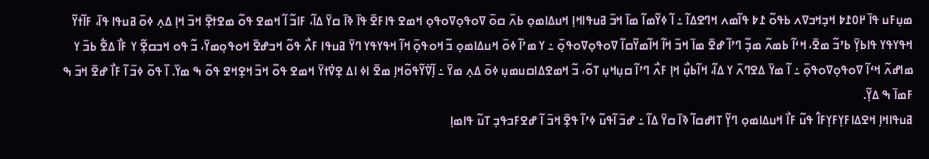ߘߎ߲ߓߎ ߟߊ߫ ߂߀߁߈ ߞߏ߲ߞߏߜߍ ߕߟߋ߬ ߁߈ ߟߊ߬ߘߍ ߞߣߐߡߊ߬ ߸ ߊ߬ ߦߌ߬ߘߊ߬ ߘߊ߫ ߞߏ߫ ߥߎߟߊߞߊ߲ ߞߎߡߊߘߋ߲ ߕߍ߫ ߛߋ߫ ߜߋߟߋ߲ߜߋߟߋ߲ ߞߘߐ ߟߊߓߐ߫ ߟߊ߫ ߢߊ߫ ߛߌ߫ ߡߊ߬، ߓߊߏ߬ ߊ߬ ߞߘߐ ߟߋ߬ ߘߐߙߐ߲߫ ߞߏ߫ ߞߊ߲ ߡߍ߲ ߦߋ߫ ߥߎߟߊ ߟߊ߫، ߓߊ߬ߙߌ߬ ߞߟߌߟߌ ߟߊߕߌ߲߫ ߕߴߏ߬ ߘߐ߫، ߞߵߊ߬ ߕߘߍ߬ ߘߏ߲߬ ߣߴߊ߬ ߝߐ߫ ߘߊ߫ ߞߏ߫ ߞߊ߬ ߞߊ߬ߘߌ߬ߛߊ߬ ߜߋߟߋ߲ߜߋߟߋ߲߫ ߸ ߌ ߘߴߊ߬ ߦߋ߫ ߞߎߡߊߘߋ߲ ߏ߬ ߞߋߟߋ߲߫ ߞߊ߬ ߞߟߌߟߌ ߣߌ߫ ߥߎߟߊ ߓߍ߯ ߟߋ߬ ߞߏߝߐ߫ ߞߋߟߋ߲ߘߌ߫، ߏ߬ ߟߋ ߞߏߛߐ߲߬ ߌ ߓߊ߯ ߡߐ߱ ߕߏ߫ ߌ ߘߊߝߍ߬ ߞߵߊ߬ ߜߋߟߋ߲ߜߋߟߋ߲߫ ߸ ߊ߬ ߘߌ߫ ߡߐߣߍ߫ ߌ ߡߊ߬، ߞߊ߬ߕߎ߲߯ ߞߊ߲ ߓߍ߯ ߣߴߊ߬ ߛߎ߲ߞߎ߲ ߠߋ߬، ߏ߬ ߞߘߐߡߊߛߎߘߎ߲ ߦߋ߫ ߡߍ߲ ߘߌ߫ ߸ ߊ߲߬ߜ߭ߌ߬ߟߋ߬ߞߊ߲ ߘߐ߫ ߊߦ ߊߡ ߐ߲ߜ߭ߙߌ߫ ߞߘߐ ߟߋ߬ ߞߏ߫ ߞߐ߲ߞߐ ߟߋ߬ ߒ ߘߌ߫. ߊ߰ ߟߋ߬ ߦߏ߫ ߊ߬ ߓߊ߯ ߝߐ߫ ߞߏ߫ ߒ ߓߘߊ߫ ߒ ߡߌ߲߬.
ߥߎߟߊߞߊ߲ ߞߐߡߊߓߌ߲ߓߌ߲ߓߊ߮ ߟߎ߬ ߓߊ߯ ߞߎߡߊߘߋ߲ ߣߌ߲߬ ߠߊߝߛߊ߬ ߢߊ߫ ߛߌ߫ ߡߊ߬ ߸ ߝߏ߫ ߊ߬ߟߎ߬ ߦߴߊ߬ ߟߐ߲߫ ߞߏ߫ ߊ߬ ߝߐߓߏߟߏ߲ ߠߎ߬ ߟߊߘߊ߲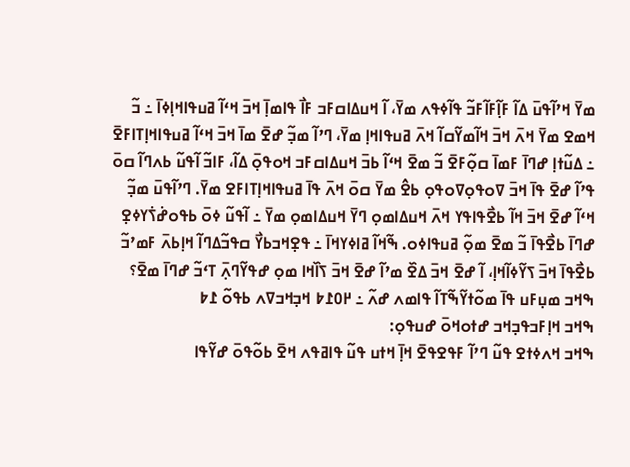ߘߌ߫ ߞߴߊ߬ߟߎ߫ ߡߊ߬ ߓߊ߲߬ߓߊ߬ߓߏ߬ ߟߊ߬ߦߟߍ ߘߌ߫، ߊ߬ ߞߎߡߊߛߓߏ ߓߊ߯ ߟߊߘߊ߲߫ ߞߏ߫ ߞߵߊ߬ ߥߎߟߊߞߊ߲ߦߊ߫ ߸ ߏ߬ ߞߘߐ ߘߌ߫ ߞߍ߫ ߞߏ߫ ߞߊ߬ߘߌ߬ߛߊ߬ ߞߍ߫ ߥߎߟߊߞߊ߲ ߘߌ߫، ߣߴߊ߬ ߘߏ߲߬ ߝߐ߫ ߘߊ߫ ߞߏ߫ ߞߵߊ߬ ߥߎߟߊߞߊ߲ߠߊߓߐ߫ ߸ ߡߎ߬ߙߊ߲ ߝߣߊ߫ ߓߘߊ߫ ߛߋ߲߬ߓߐ߫ ߏ߬ ߘߐ߫ ߞߵߊ߬ ߕߏ߫ ߞߎߡߊߛߓߏ ߞߋߟߋ߲߫ ߡߊ߬، ߓߊߏ߬ ߊ߬ߟߎ߬ ߕߍߣߊ߬ ߛߋ߫ ߟߴߊ߬ ߝߐ߫ ߟߊ߫ ߞߏ߫ ߜߋߟߋ߲ߜߋߟߋ߲ ߕߐ߮ ߘߌ߫ ߛߋ߫ ߞߍ߫ ߟߊ߫ ߥߎߟߊߞߊ߲ߠߊߓߐ ߘߌ߫. ߣߴߊ߬ߟߎ߫ ߘߏ߲߬ ߞߵߊ߬ ߝߐ߫ ߞߏ߫ ߞߊ߬ ߕߐ߯ߟߊߟߌ ߞߍ߫ ߞߎߡߊߘߋ߲ ߣߌ߫ ߞߎߡߊߘߋ߲ ߘߌ߫ ߸ ߊ߬ߟߎ߬ ߦߋ߫ ߕߟߋߝ߭ߖ߭ߌߦߐ߲ ߝߣߊ߫ ߕߐ߯ߟߊ߫ ߏ߬ ߘߐ߫ ߘߋ߲߬ ߥߎߟߊߦߋ. ߒ߬ߞߊ߬ ߥߊߦߌߞߊ߫ ߸ ߟߐ߲ߞߏߕߌ߯ ߛߟߏ߬ߡߣߊ߬ ߞߊ߲ߕߍ߫ ߓߘߴߏ߬ ߕߐ߯ߟߊ߫ ߞߏ߫ ߖߌ߬ߦߊ߬ߞߊ߲، ߊ߬ ߝߐ߫ ߞߏ߫ ߡߐ߰ ߘߴߊ߬ ߝߐ߫ ߞߏ߫ ߖߊ߰ߞߊ ߘߋ߲ ߝߟߌ߬ߣߍ߲߫ ߠߵߏ߬ ߝߣߊ߫ ߘߐ߫؟
ߒߞߏ ߘߎ߲ߓߎ ߟߊ߫ ߘߋ߬ߙߌ߬ߒ߬ߠߊ߬ ߟߊߘߍ ߝߍ߬ ߸ ߂߀߁߈ ߞߏ߲ߞߏߜߍ ߕߟߋ߬ ߁߈
ߒߞߏ ߞߊ߲ߓߏߟߏ߲ߞߏ ߝߙߋߞߋ߫ ߝߎߟߋ߲:
ߒߞߏ ߞߍߦߙߐ ߟߎ߬ ߣߴߊ߬ ߓߟߐߟߐ߫ ߞߊ߲߫ ߞߙߎ ߟߎ߬ ߟߊߥߟߍ ߞߐ߫ ߕߋ߬ߟߋ߫ ߝߌ߬ߟߊ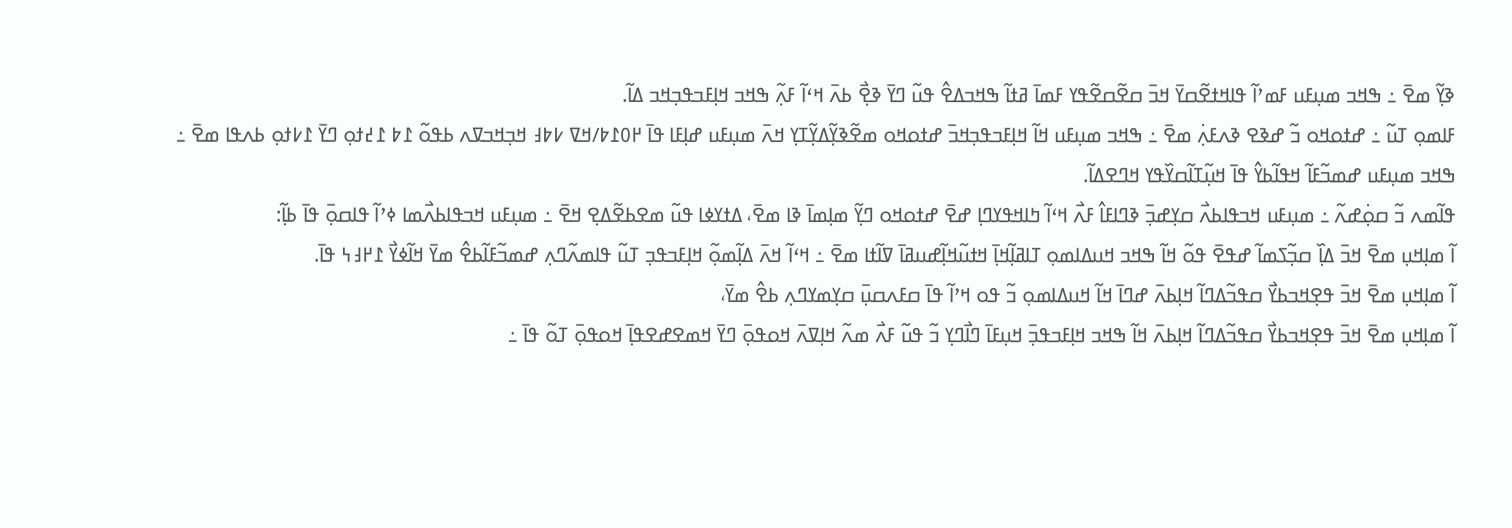ߢߌ߲߬ ߘߐ߫ ߸ ߒߞߏ ߘߎ߲ߓߎ ߓߘߴߊ߬ ߟߊߞߙߐ߬ߛߌ߫ ߞߏ߫ ߛߐ߬ߛߐ߬ߟߌ ߓߘߊ߫ ߥߙߊ߬ ߒߞߏߡߐ߮ ߟߎ߬ ߣߌ߫ ߢߐ߲߯ ߕߍ߫ ߞߵߊ߬ ߓߍ߲߬ ߒߞߏ ߞߊ߲ߓߏߟߏ߲ߞߏ ߡߊ߬.
ߓߊߘߋ߲ ߠߎ߬ ߸ ߝߙߋߞߋ ߏ߬ ߝߢߐ ߢߍߓߍ߲߭ ߘߐ߫ ߸ ߒߞߏ ߘߎ߲ߓߎ ߞߊ߬ ߞߊ߲ߓߏߟߏ߲ߞߏ߫ ߝߙߋߞߋ ߘߐ߬ߢߌ߲߬ߡߌ߲߬ߠߌ߲ ߞߍ߫ ߘߎ߲ߓߎ ߝߊ߲ߓߊ ߟߊ߫ ߂߀߁߈/ߞߜ ߇߈߃ ߞߏ߲ߞߏߜߍ ߕߟߋ߬ ߁߈ ߁߄ߙߋ߲ ߣߌ߫ ߁߇ߙߋ߲ ߕߍߟߊ ߘߐ߫ ߸ ߒߞߏ ߘߎ߲ߓߎ ߝߘߏ߬ߓߊ߬ ߞߟߊ߬ߕߌ߮ ߟߊ߫ ߞߎ߲߬ߠߊ߬ߛߌ߰ߟߌ ߞߣߐߡߊ߬.
ߟߊ߬ߘߍ ߏ߬ ߛߋ߲߭ߝߍ߬ ߸ ߘߎ߲ߓߎ ߞߏߟߊߕߍ߯ ߛߌ߲ߝߏ߲߫ ߢߣߊߓߊ߮ ߓߍ߯ ߞߵߊ߬ ߤߊߞߟߌߣߊ߲ ߝߐ߫ ߝߙߋߞߋ ߣߌ߲߬ ߘߊ߲ߘߊ߫ ߢߊ ߘߐ߫، ߡߙߌߦߊ ߟߎ߬ ߘߐߕߐ߬ߡߐ߲ ߞߐ߫ ߸ ߘߎ߲ߓߎ ߞߏߟߊߕߍ߯ߘߊ ߦߴߊ߬ ߟߊߛߋ߲߫ ߟߊ߫ ߕߊ߲߬:
ߊ߬ ߘߊ߲ߞߎ߲ ߘߐ߫ ߞߏ߫ ߡߊ߲߰ ߛߏ߲߬ߖߘߊ߬ ߝߟߐ߫ ߟߋ߬ ߞߊ߬ ߒߞߏ ߞߎߡߊߘߋ߲ ߠߊߥߊ߲߬ߞߊ߲߫ ߞߙߎ߬ߞߊ߲߬ߝߎߥߊ߫ ߜߊ߬ߙߊ ߘߐ߫ ߸ ߞߵߊ߬ ߞߍ߫ ߡߊ߲߬ߘߋ߲߬ ߞߊ߲ߓߏߟߏ߲ ߠߎ߬ ߟߊߘߍ߬ߣߍ߲ ߝߘߏ߬ߓߊ߬ߕߐ߮ ߘߌ߫ ߞߊ߬ߦߌ߯ ߁߂߃߆ ߟߊ߫.
ߊ߬ ߘߊ߲ߞߎ߲ ߘߐ߫ ߞߏ߫ ߟߐ߲ߞߏߕߌ߯ ߛߟߏ߬ߡߣߊ߬ ߞߊ߲ߕߍ߫ ߝߣߊ߫ ߞߊ߬ ߞߎߡߊߘߋ߲ ߏ߬ ߟߋ ߞߴߊ߬ ߟߊ߫ ߛߓߍߛߎ߲߫ ߛߌ߲ߘߌߣߍ߲ ߕߐ߮ ߘߌ߫،
ߊ߬ ߘߊ߲ߞߎ߲ ߘߐ߫ ߞߏ߫ ߟߐ߲ߞߏߕߌ߯ ߛߟߏ߬ߡߣߊ߬ ߞߊ߲ߕߍ߫ ߞߊ߬ ߒߞߏ ߞߊ߲ߓߏߟߏ߲߫ ߞߎ߲ߓߊ߫ ߣߊ߯ߣߌ߲ ߏ߬ ߟߎ߬ ߓߍ߯ ߘߍ߬ ߞߊ߲ߜߍ߫ ߞߋߟߋ߲߫ ߣߌ߫ ߞߘߐߝߐߟߊ߲߫ ߞߋߟߋ߲߫ ߠߋ߬ ߟߊ߫ ߸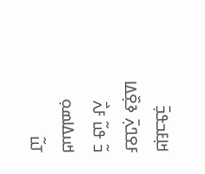ߞߊ߲ߓߏߟߏ߲߫ ߓߐߣߍ߲߫ ߢߐ߲߰ߡߊ ߏ߬ ߟߎ߬ ߓߍ߯ ߞߎߡߊߘߋ߲ ߠߎ߬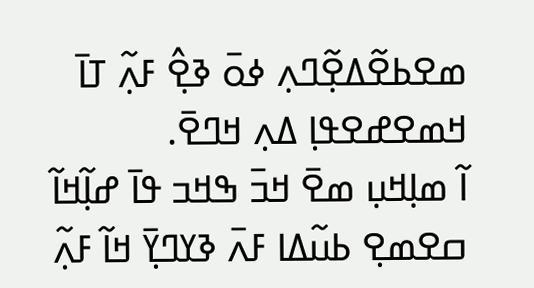ߘߐߕߐ߬ߡߐ߲߬ߣߍ߲ ߦߋ߫ ߢߐ߲߮ ߓߍ߲߬ ߠߊ߫ ߞߘߐߝߐߟߊ߲ ߡߍ߲ ߞߣߐ߫.
ߊ߬ ߘߊ߲ߞߎ߲ ߘߐ߫ ߞߏ߫ ߒߞߏ ߟߊ߫ ߝߊ߲߬ߞߊ߬ ߛߐߘߐ߲ ߕߎ߬ߡߊ ߓߍ߫ ߢߌߣߌ߲߫ ߞߊ߬ ߓߍ߲߬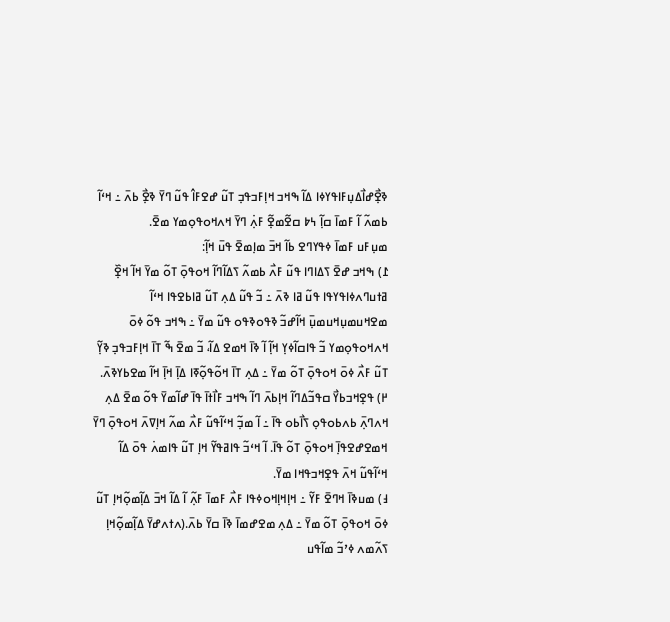ߢߐ߲߯ߝߊ߯ߡߎ߲ߓߊߟߌߦߊ ߡߊ߬ ߒߞߏ ߞߊ߲ߓߏߟߏ߲ ߠߎ߬ ߝߐߓߊ߮ ߟߎ߬ ߣߌ߫ ߢߐ߲߯ ߕߍ߫ ߸ ߞߵߊ߬ ߕߘߍ߬ ߊ߬ ߓߘߊ߫ ߛߊ߲߬ ߆߈ ߛߐ߬ߘߐ߲߬ ߓߍ߲߭ ߣߌ߫ ߞߍߞߋߟߋ߲ߘߌ ߘߐ߫.
ߘߎ߲ߓߎ ߓߘߊ߫ ߦߟߌߣߐ ߕߊ߬ ߞߏ߫ ߘߊ߲ߘߐ߫ ߟߎ߫ ߞߊ߲߬:
߁) ߒߞߏ ߝߐ߫ ߖߡߊߣߊ ߟߎ߬ ߓߍ߯ ߕߘߍ߬ ߖߡߊ߬ߣߊ߬ ߞߋߟߋ߲߫ ߠߋ߬ ߘߌ߫ ߞߊ߬ ߞߐ߲߰ ߥߙߎߣߍߦߊߟߌߟߊ ߟߎ߬ ߥߊ ߢߍ߫ ߸ ߏ߬ ߟߎ߬ ߡߍ߲ ߠߎ߬ ߥߊߕߐߟߊ ߞߵߊ߬ ߘߐߞߎߘߎ߲ߞߎߘߎ߲߫ ߞߊ߬ߝߏ߬ ߢߟߋߢߟߋ ߟߎ߬ ߘߌ߫ ߸ ߒߞߏ ߟߋ߬ ߦߋ߫ ߞߍߞߋߟߋ߲ߘߌ ߏ߬ ߟߊߛߊ߬ߦߌ߲ ߞߊ߲߬ ߊ߬ ߢߊ߫ ߞߘߐ ߡߊ߬، ߏ߬ ߘߐ߫ ߒ߬ ߠߊ߫ ߞߊ߲ߓߏߟߏ߲ ߢߌ߲߬ ߠߎ߬ ߓߍ߯ ߦߋ߫ ߞߋߟߋ߲߫ ߠߋ߬ ߘߌ߫ ߸ ߡߍ߲ ߠߊ߫ ߞߋ߬ߟߋ߲߬ߧߊ ߡߊ߲߫ ߞߊ߲߫ ߞߊ߬ ߘߐߕߌߢߍ߫.
߂) ߟߐ߲ߞߏߕߌ߯ ߛߟߏ߬ߡߣߊ߬ ߞߊ߲ߕߍ߫ ߣߊ߬ ߒߞߏ ߓߊ߯ߙߊ߫ ߟߊ߫ ߝߊ߬ߘߌ߫ ߟߋ߬ ߘߐ߫ ߡߍ߲ ߞߍߣߍ߲߫ ߕߍߕߋߟߋ߲ ߖߊ߯ߕߋ ߟߊ߫ ߸ ߊ߬ ߘߏ߲߬ ߞߵߊ߬ߟߎ߬ ߓߍ߯ ߘߍ߬ ߞߊ߲ߜߍ߫ ߞߋߟߋ߲߫ ߣߌ߫ ߞߘߐߝߐߟߊ߲߫ ߞߋߟߋ߲߫ ߠߋ߬ ߟߊ߫. ߊ߬ ߞߵߏ߬ ߟߊߥߟߌ߬ ߞߊ߲ ߠߎ߬ ߟߊߘߍ߭ ߟߋ߫ ߡߊ߬ ߞߵߊ߬ߟߎ߬ ߞߍ߫ ߟߐ߲ߞߏߟߞߊ ߘߌ߫.
߃) ߘߎߢߊ߫ ߞߣߐ߫ ߓߌ߬ ߸ ߞߊ߲ߞߊ߲ߞߋߦߟߊ ߓߍ߯ ߓߘߊ߫ ߓߍ߲߬ ߊ߬ ߡߊ߬ ߞߏ߫ ߡߊ߲߬ߘߋ߲߬ߞߊ߲ ߠߎ߬ ߦߋ߫ ߞߋߟߋ߲߫ ߠߋ߬ ߘߌ߫ ߸ ߡߍ߲ ߘߐߝߘߊ߫ ߢߊ߫ ߛߌ߫ ߕߍ߫.(ߍߙߍߝߌ߫ ߡߊ߲߬ߘߋ߲߬ߞߊ߲ ߖߍ߬ߘߍ ߦߴߏ߬ ߘߊ߬ߟߎ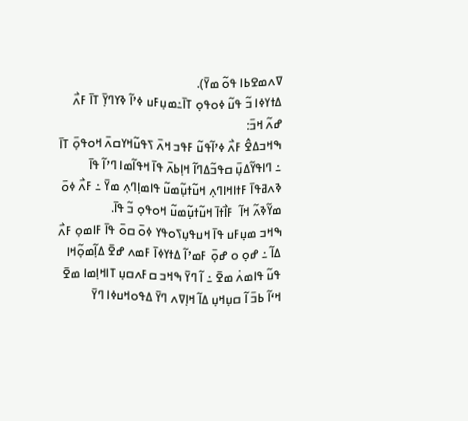ߜߍߘߐߕߊ ߟߋ߬ ߘߌ߫).
ߡߙߌߦߊ ߏ߬ ߟߎ߬ ߦߋߟߋ߲ ߠߊ߫߸ߘߎ߲ߓߎ ߦߴߊ߬ ߢߌߣߌ߲߫ ߠߊ߫ ߓߍ߯ ߝߍ߬ ߞߏ߫:
ߒߞߏߡߐ߮ ߓߍ߯ ߦߴߊ߬ߟߎ߬ ߓߟߏ ߞߍ߫ ߖߟߎ߬ߞߌߛߍ߫ ߞߋߟߋ߲߫ ߠߊ߫ ߸ ߣߊߟߌ߬ߡߎ߲߫ ߛߟߏ߬ߡߣߊ߬ ߞߊ߲ߕߍ߫ ߟߊ߫ ߞߟߊ߬ߘߊ ߣߴߊ߬ ߟߊ߫ ߢߍߥߟߊ߫ ߓߙߊߞߊߣߍ߲ ߞߎ߬ߙߎ߲߬ߘߎ߬ ߟߊߘߊ߲ߣߍ߲ ߘߌ߫ ߸ ߓߍ߯ ߦߋ߫ ߘߌ߬ߢߍ߬ ߞߊ߬  ߓߊ߯ߙߊ߫ ߞߎ߬ߙߎ߲߬ߘߎ߬ ߞߋߟߋ߲ ߏ߬ ߟߊ߫.
ߒߞߏ ߘߎ߲ߓߎ ߟߊ߫ ߞߎߟߎ߲ߖߋߟߌ ߦߋ߫ ߛߋ߫ ߟߊ߫ ߓߊߘߋ߲ ߓߍ߯ ߡߊ߬ ߸ ߝߋ߲ ߋ ߝߋ߲߫ ߓߘߴߊ߬ ߡߙߌߦߊ߫ ߓߘߍ ߝߐ߫ ߡߊ߲߬ߘߋ߲߬ߞߊ ߟߎ߬ ߟߊߘߍ߭ ߘߐ߫ ߸ ߊ߬ ߣߌ߫ ߒߞߏ ߛߓߍߛߎ߲ ߠߊߞߊ߲ߘߊ ߘߐ߫ ߞߵߊ߬ ߕߏ߫ ߊ߬ ߛߎ߲ߞߎ߲ ߡߊ߬ ߞߊ߲ߜߍ ߣߌ߫ ߡߟߋߞߎߦߊ ߣߌ߫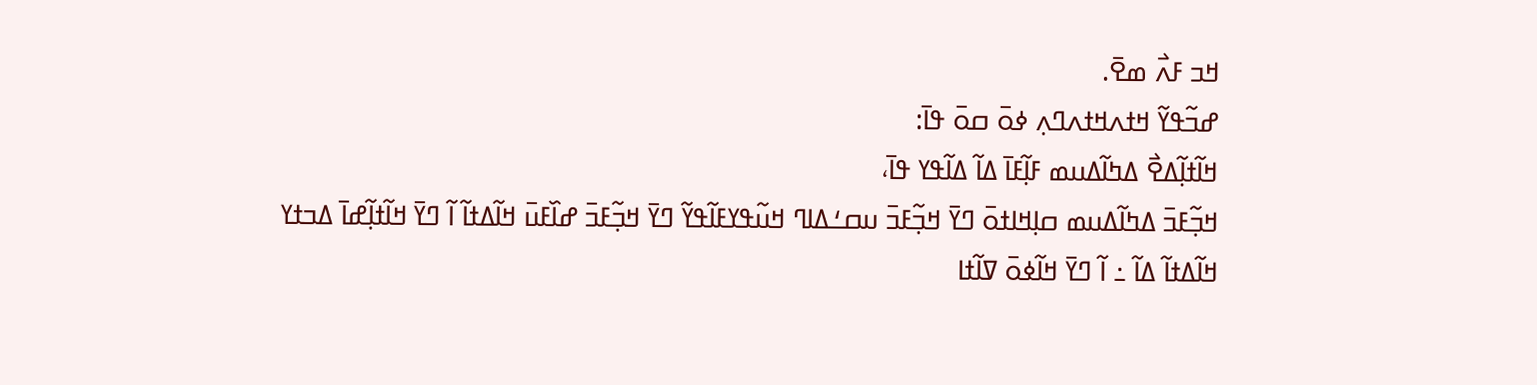ߞߏ ߓߍ߯ ߘߐ߫.
ߝߏ߬ߟߌ߬ ߞߙߍߞߙߍߣߍ߲ ߦߋ߫ ߛߋ߫ ߟߊ߫:
ߞߊ߬ߙߊ߲߬ߡߐ߯ ߡߤߊ߬ߡߎߘ ߓߊ߲߬ߓߊ߫ ߡߊ߬ ߡߊ߬ߟߌ ߟߊ߫،
ߞߏ߲߬ߓߏ߫ ߡߤߊ߬ߡߎߘ ߛߊ߲ߞߊߙߋ߫ ߣߌ߫ ߞߏ߲߬ߓߏ߫ ߎߛߑߡߊߣ ߞߎ߬ߟߌߓߊ߬ߟߌ߬ ߣߌ߫ ߞߏ߲߬ߓߏ߫ ߝߊ߰ߓߎ߫ ߞߊ߬ߡߙߊ߬ ߊ߬ ߣߌ߫ ߞߊ߬ߙߊ߲߬ߝߊ߫ ߡߏߙߌ ߞߊ߬ߡߙߊ߬ ߡߊ߬ ߸ ߊ߬ ߣߌ߫ ߞߊ߬ߦߋ߫ ߜߊ߬ߙߊ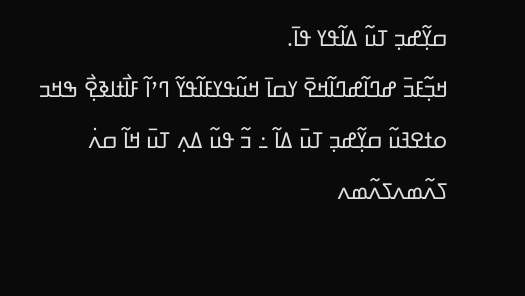ߛߌ߲߬ߝߏ߲ ߠߎ߬ ߡߊ߬ߟߌ ߟߊ߫.
ߞߏ߲߬ߓߏ߫ ߝߣߊ߬ߝߣߊ߬ߞߐ߫ ߌߛߊ߫ ߞߎ߬ߟߌߓߊ߬ߟߌ߬ ߣߴߊ߬ ߓߊ߯ߙߊߢߐ߲߯ ߒߞߏ ߋߙߐߔߎ߬ ߛߌ߲߬ߝߏ߲ ߠߎ߫ ߡߊ߬ ߸ ߏ߬ ߟߎ߬ ߡߍ߲ ߠߎ߫ ߞߊ߬ ߛߍ߭ ߖߍ߬ߘߍߖߍ߬ߘߍ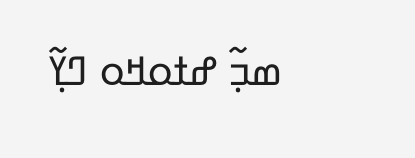ߘߏ߲߬ ߝߙߋߞߋ ߣߌ߲߬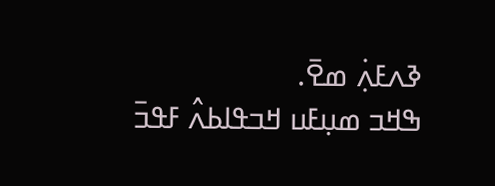ߢߍߓߍ߲߭ ߘߐ߫.
ߒߞߏ ߘߎ߲ߓߎ ߞߏߟߊߕߍ߮ ߓߟߏ߫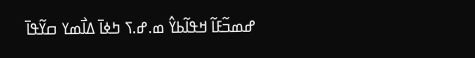ߝߘߏ߬ߓߊ߬ ߞߟߊ߬ߕߌ߮ ߘ.ߝ.ߖ ߤߦߊ߫ ߡߊ߯ߘߌ ߛߌ߬ߟߊ߫